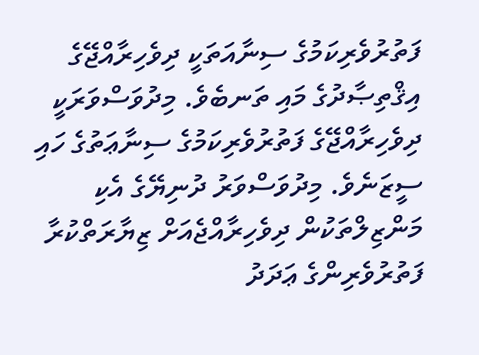ފަތުރުވެރިކަމުގެ ސިނާއަތަކީ ދިވެހިރާއްޖޭގެ އިޤްތިޞާދުގެ މައި ތަނބެވެ. މިދުވަސްވަރަކީ ދިވެހިރާއްޖޭގެ ފަތުރުވެރިކަމުގެ ސިނާޢަތުގެ ހައި ސީޒަނެވެ. މިދުވަސްވަރު ދުނިޔޭގެ އެކި މަންޒިލްތަކުން ދިވެހިރާއްޖެއަށް ޒިޔާރަތްކުރާ ފަތުރުވެރިންގެ ޢަދަދު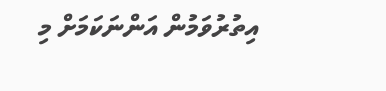އިތުރުވަމުން އަންނަކަމަށް މި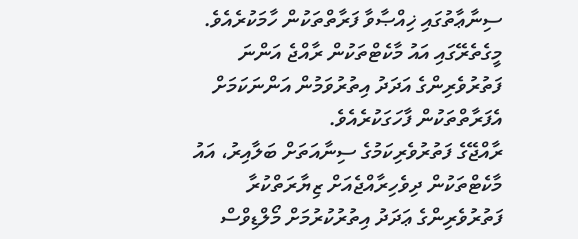ސިނާޢާތުގައި ޚިއްޞާވާ ފަރާތްތަކުން ހާމަކުރެއެވެ. މީގެތެރޭގައި އައު މާކެޓްތަކުން ރާއްޖެ އަންނަ ފަތުރުވެރިންގެ އަދަދު އިތުރުވަމުން އަންނަކަމަށް އެފަރާތްތަކުން ފާހަގަކުރެއެވެ.
ރާއްޖޭގެ ފަތުރުވެރިކަމުގެ ސިނާއަތަށް ބަލާއިރު، އައު މާކެޓްތަކުން ދިވެހިރާއްޖެއަށް ޒިޔާރަތްކުރާ ފަތުރުވެރިންގެ ޢަދަދު އިތުރުކުރުމަށް މޯލްޑިވްސް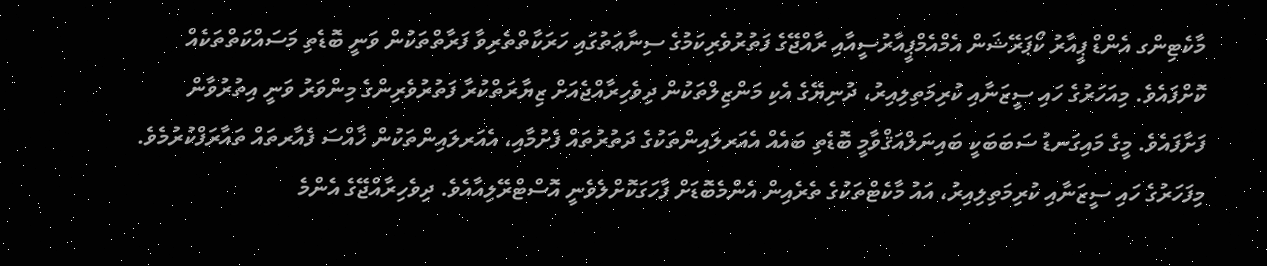މާކެޓިންގ އެންޑް ޕީއާރު ކޯޕަރޭޝަން އެމްއެމްޕީއާރުސީއާއި ރާއްޖޭގެ ފަތުރުވެރިކަމުގެ ސިނާޢަތުގައި ހަރަކާތްތެރިވާ ފަރާތްތަކުން ވަނީ ބޮޑެތި މަސައްކަތްތަކެއް ކޮށްފައެވެ. މިއަހަރުގެ ހައި ސީޒަނާއި ކުރިމަތިލިއިރު، ދުނިޔޭގެ އެކި މަންޒިލްތަކުން ދިވެހިރާއްޖެއަށް ޒިޔާރަތްކުރާ ފަތުރުވެރިންގެ މިންވަރު ވަނީ އިތުރުވާން ފަށާފައެވެ. މީގެ މައިގަނޑު ސަބަބަކީ ބައިނަލްއަޤްވާމީ ބޮޑެތި ބައެއް އެއަރލައިންތަކުގެ ދަތުރުތައް ފެށުމާއި، އެއަރލައިންތަކުން ޚާއްސަ ފެއާރތައް ތައާރަފްކުރުމެވެ.
މިފަހަރުގެ ހައި ސީޒަނާއި ކުރިމަތިލިއިރު، އައު މާކެޓްތަކުގެ ތެރެއިން އެންމެބޮޑަށް ފާހަގަކޮށްލެވެނީ އޮސްޓްރޭލިއާއެވެ. ދިވެހިރާއްޖޭގެ އެންމެ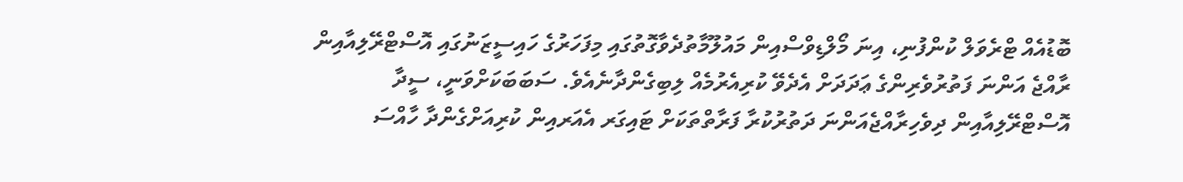ބޮޑުއެއް ޓްރެވަލް ކުންފުނި، އިނަ މޯލްޑިވްސްއިން މައުލޫމާތުދެވާގޮތުގައި މިފަހަރުގެ ހައިސީޒަނުގައި އޮސްޓްރޭލިއާއިން ރާއްޖެ އަންނަ ފަތުރުވެރިންގެ ޢަދަދަށް އެދެވޭ ކުރިއެރުމެއް ލިބިގެންދާނެއެވެ. ސަބަބަކަށްވަނީ، ސީދާ އޮސްޓްރޭލިއާއިން ދިވެހިރާއްޖެއަންނަ ދަތުރުކުރާ ފަރާތްތަކަށް ޓައިގަރ އެއަރއިން ކުރިއަށްގެންދާ ހާއްސަ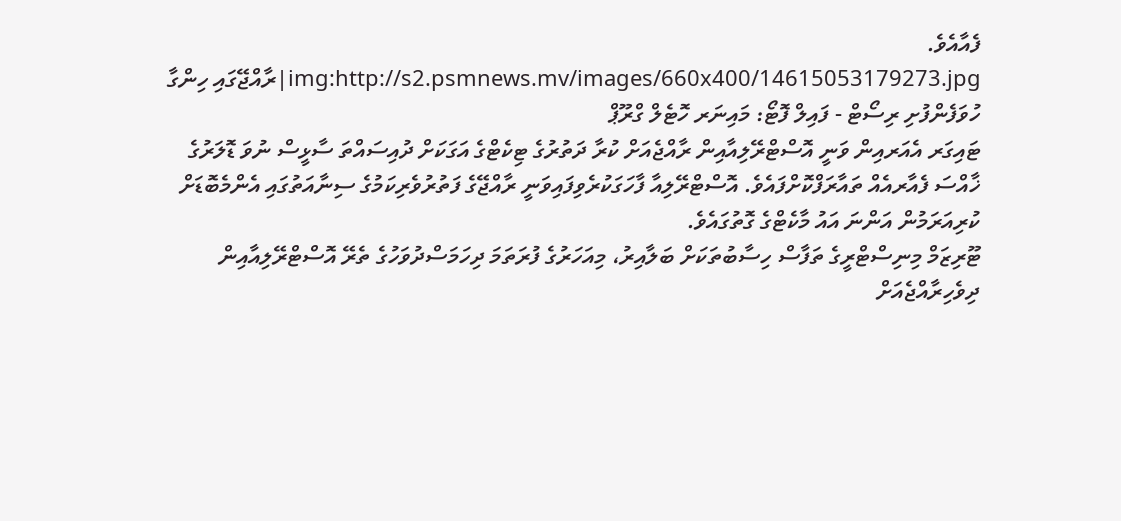ފެއާއެވެ.
img:http://s2.psmnews.mv/images/660x400/14615053179273.jpg|ރާއްޖޭގައި ހިންގާ ހުވަފެންފުށި ރިސޯޓް - ފައިލް ފޮޓޯ: މައިނަރ ހޮޓެލް ގްރޫޕް
ޓައިގަރ އެއަރއިން ވަނީ އޮސްޓްރޭލިއާއިން ރާއްޖެއަށް ކުރާ ދަތުރުގެ ޓިކެޓްގެ އަގަކަށް ދުއިސައްތަ ސާޅީސް ނުވަ ޑޮލަރުގެ ޚާއްސަ ފެއާރއެއް ތައާރަފްކޮށްފައެވެ. އޮސްޓްރޭލިއާ ފާހަގަކުރެވިފައިވަނީ ރާއްޖޭގެ ފަތުރުވެރިކަމުގެ ސިނާއަތުގައި އެންމެބޮޑަށް ކުރިއަރަމުން އަންނަ އައު މާކެޓްގެ ގޮތުގައެވެ.
ޓޫރިޒަމް މިނިސްޓްރީގެ ތަފާސް ހިސާބުތަކަށް ބަލާއިރު، މިއަހަރުގެ ފުރަތަމަ ދިހަމަސްދުވަހުގެ ތެރޭ އޮސްޓްރޭލިއާއިން ދިވެހިރާއްޖެއަށް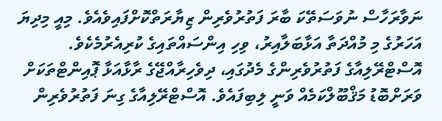ނަވާރަހާސް ނުވަސަތޭކަ ބާރަ ފަތުރުވެރިން ޒިޔާރަތްކޮށްފައިވެއެވެ. މިއީ މިދިޔަ އަހަރުގެ މި މުއްދަތާ އަޅާބަލާއިރު، ވިހި އިންސައްތައިގެ ކުރިއެރުމެކެވެ.
އޮސްޓްރޭލިއާގެ ފަތުރުވެރިންގެ މެދުގައި، ދިވެހިރާއްޖޭގެ ރާޅާއަޅާ ޕޮއިންޓްތަކަށް ވަރަށްބޮޑު މަޤްބޫލްކަމެއް ވަނީ ލިބިފައެވެ. އޮސްޓްރޭލިއާގެ ގިނަ ފަތުރުވެރިން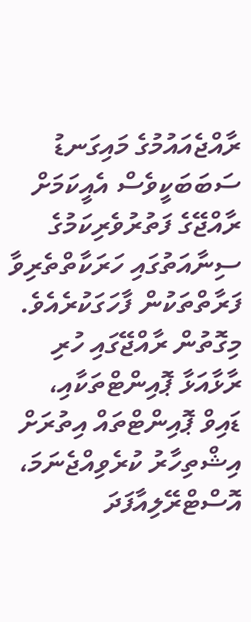ރާއްޖެއައުމުގެ މައިގަނޑު ސަބަބަކީވެސް އެއީކަމަށް ރާއްޖޭގެ ފަތުރުވެރިކަމުގެ ސިނާއަތުގައި ހަރަކާތްތެރިވާ ފަރާތްތަކުން ފާހަގަކުރެއެވެ. މިގޮތުން ރާއްޖޭގައި ހުރި ރާޅާއަޅާ ޕޮއިންޓްތަކާއި، ޑައިވް ޕޮއިންޓްތައް އިތުރަށް އިޝްތިހާރު ކުރެވިއްޖެނަމަ، އޮސްޓްރޭލިއާފަދަ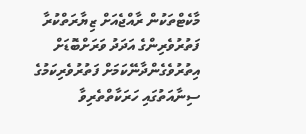މާކެޓްތަކުން ރާއްޖެއަށް ޒިޔާރަތްކުރާ ފަތުރުވެރިންގެ އަދަދު ވަރަށްބޮޑަށް އިތުރުވެގެންދާނޭކަމަށް ފަތުރުވެރިކަމުގެ ސިނާއަތުގައި ހަރަކާތްތެރިވާ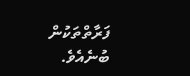ފަރާތްތަކުން ބުނެއެވެ.